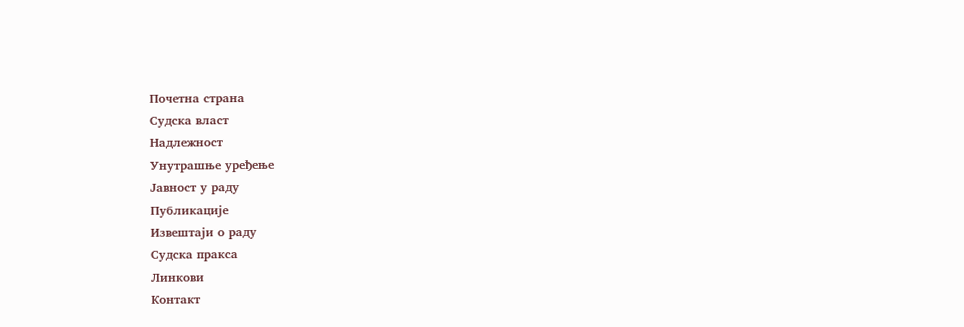Почетна страна
Судска власт
Надлежност
Унутрашње уређење
Јавност у раду
Публикације
Извештаји о раду
Судска пракса
Линкови
Контакт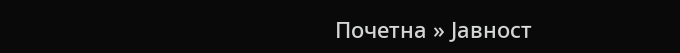Почетна » Јавност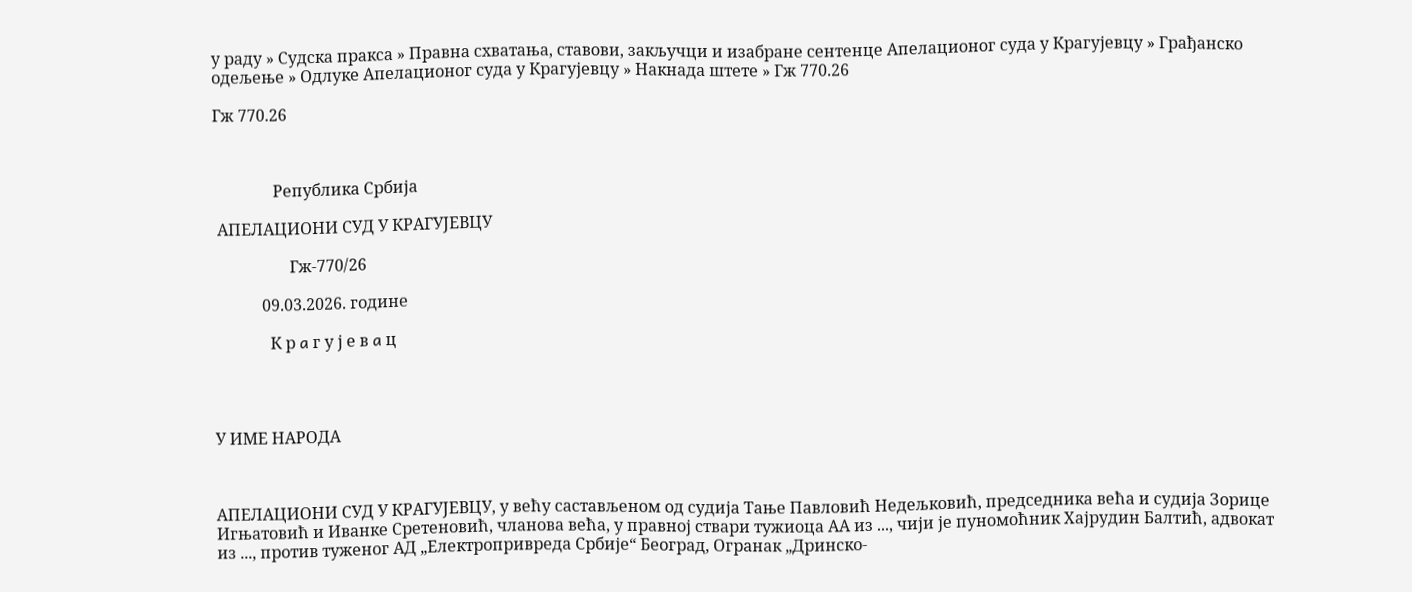у раду » Судска пракса » Правна схватања, ставови, закључци и изабране сентенце Апелационог суда у Крагујевцу » Грађанско одељење » Одлуке Апелационог суда у Крагујевцу » Накнада штете » Гж 770.26

Гж 770.26



               Републикa Србијa

 AПЕЛAЦИОНИ СУД У КРAГУЈЕВЦУ

                   Гж-770/26

            09.03.2026. године

              К р a г у ј е в a ц




У ИМЕ НАРОДА



АПЕЛАЦИОНИ СУД У КРАГУЈЕВЦУ, у већу састављеном од судија Тање Павловић Недељковић, председника већа и судија Зорице Игњатовић и Иванке Сретеновић, чланова већа, у правној ствари тужиоца АА из ..., чији је пуномоћник Хајрудин Балтић, адвокат из ..., против туженог АД „Електропривреда Србије“ Београд, Огранак „Дринско-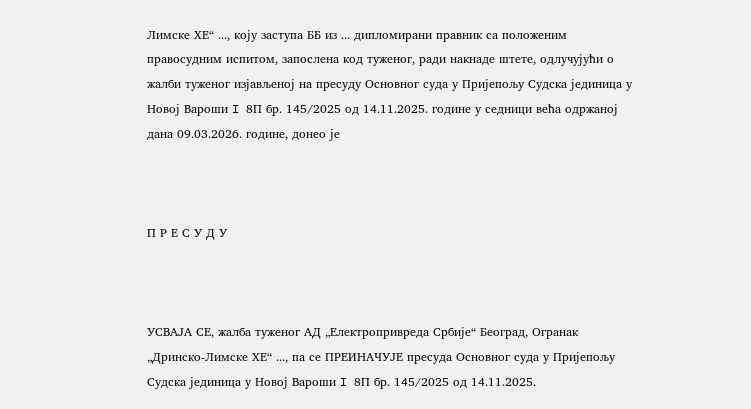Лимске ХЕ“ ..., коју заступа ББ из ... дипломирани правник са положеним правосудним испитом, запослена код туженог, ради накнаде штете, одлучујући о жалби туженог изјављеној на пресуду Основног суда у Пријепољу Судска јединица у Новој Вароши I 8П бр. 145/2025 од 14.11.2025. године у седници већа одржаној дана 09.03.2026. године, донео је



П Р Е С У Д У



УСВАЈА СЕ, жалба туженог АД „Електропривреда Србије“ Београд, Огранак „Дринско-Лимске ХЕ“ ..., па се ПРЕИНАЧУЈЕ пресуда Основног суда у Пријепољу Судска јединица у Новој Вароши I 8П бр. 145/2025 од 14.11.2025.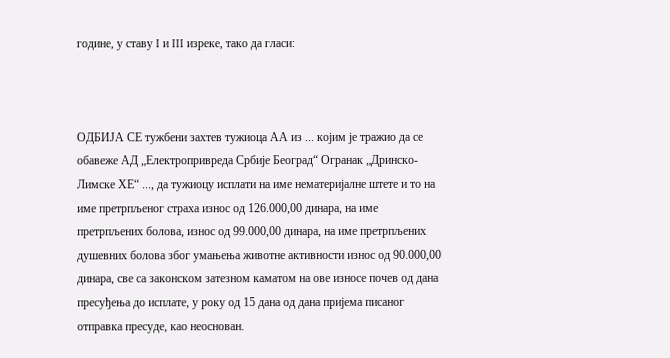године, у ставу I и III изреке, тако да гласи:



ОДБИЈА СЕ тужбени захтев тужиоца АА из ... којим је тражио да се обавеже АД „Електропривреда Србије Београд“ Огранак „Дринско-Лимске ХЕ“ ..., да тужиоцу исплати на име нематеријалне штете и то на име претрпљеног страха износ од 126.000,00 динара, на име претрпљених болова, износ од 99.000,00 динара, на име претрпљених душевних болова због умањења животне активности износ од 90.000,00 динара, све са законском затезном каматом на ове износе почев од дана пресуђења до исплате, у року од 15 дана од дана пријема писаног отправка пресуде, као неоснован.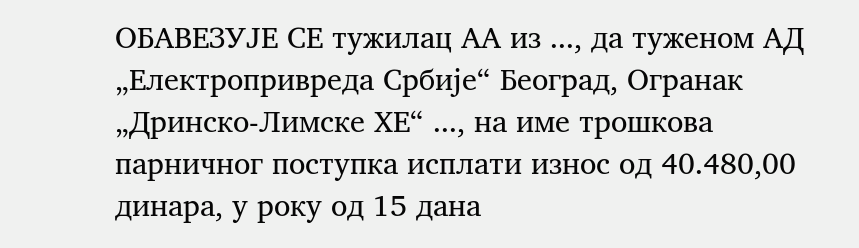ОБАВЕЗУЈЕ СЕ тужилац АА из ..., да туженом АД „Електропривреда Србије“ Београд, Огранак „Дринско-Лимске ХЕ“ ..., на име трошкова парничног поступка исплати износ од 40.480,00 динара, у року од 15 дана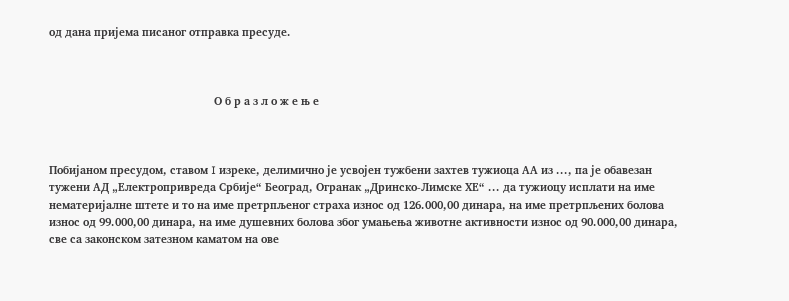од дана пријема писаног отправка пресуде.



                                                       О б р а з л о ж е њ е



Побијаном пресудом, ставом I изреке, делимично је усвојен тужбени захтев тужиоца АА из ..., па је обавезан тужени АД „Електропривреда Србије“ Београд, Огранак „Дринско-Лимске ХЕ“ ... да тужиоцу исплати на име нематеријалне штете и то на име претрпљеног страха износ од 126.000,00 динара, на име претрпљених болова износ од 99.000,00 динара, на име душевних болова због умањења животне активности износ од 90.000,00 динара, све са законском затезном каматом на ове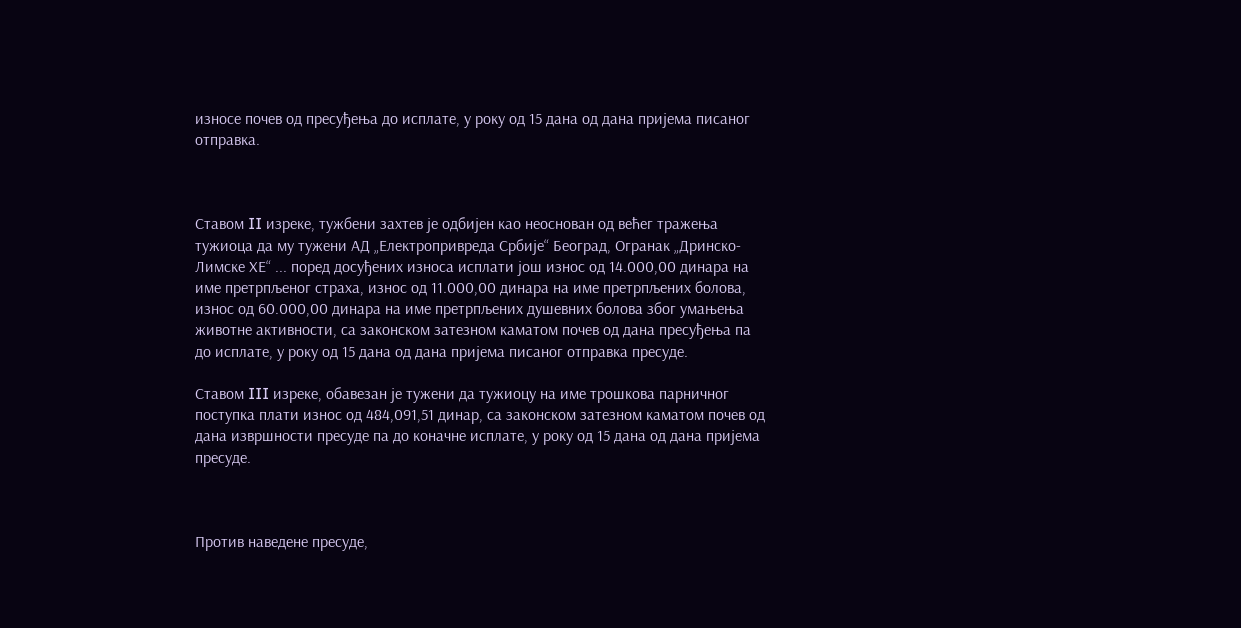износе почев од пресуђења до исплате, у року од 15 дана од дана пријема писаног отправка.



Ставом II изреке, тужбени захтев је одбијен као неоснован од већег тражења тужиоца да му тужени АД „Електропривреда Србије“ Београд, Огранак „Дринско-Лимске ХЕ“ ... поред досуђених износа исплати још износ од 14.000,00 динара на име претрпљеног страха, износ од 11.000,00 динара на име претрпљених болова, износ од 60.000,00 динара на име претрпљених душевних болова због умањења животне активности, са законском затезном каматом почев од дана пресуђења па до исплате, у року од 15 дана од дана пријема писаног отправка пресуде.

Ставом III изреке, обавезан је тужени да тужиоцу на име трошкова парничног поступка плати износ од 484,091,51 динар, са законском затезном каматом почев од дана извршности пресуде па до коначне исплате, у року од 15 дана од дана пријема пресуде.



Против наведене пресуде,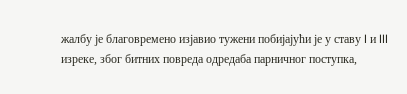жалбу је благовремено изјавио тужени побијајући је у ставу I и III изреке, због битних повреда одредаба парничног поступка,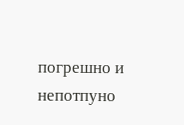погрешно и непотпуно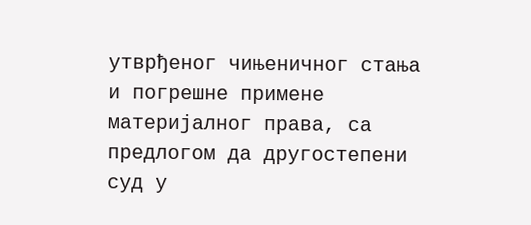утврђеног чињеничног стања и погрешне примене материјалног права, са предлогом да другостепени суд у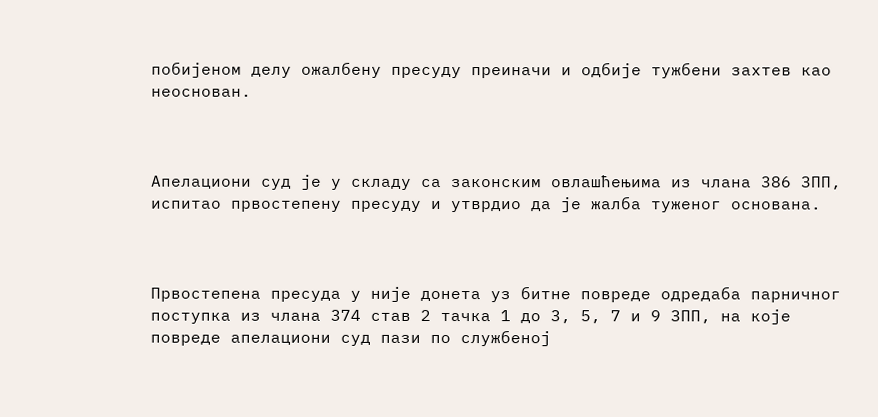побијеном делу ожалбену пресуду преиначи и одбије тужбени захтев као неоснован.



Апелациони суд је у складу са законским овлашћењима из члана 386 ЗПП, испитао првостепену пресуду и утврдио да је жалба туженог основана.



Првостепена пресуда у није донета уз битне повреде одредаба парничног поступка из члана 374 став 2 тачка 1 до 3, 5, 7 и 9 ЗПП, на које повреде апелациони суд пази по службеној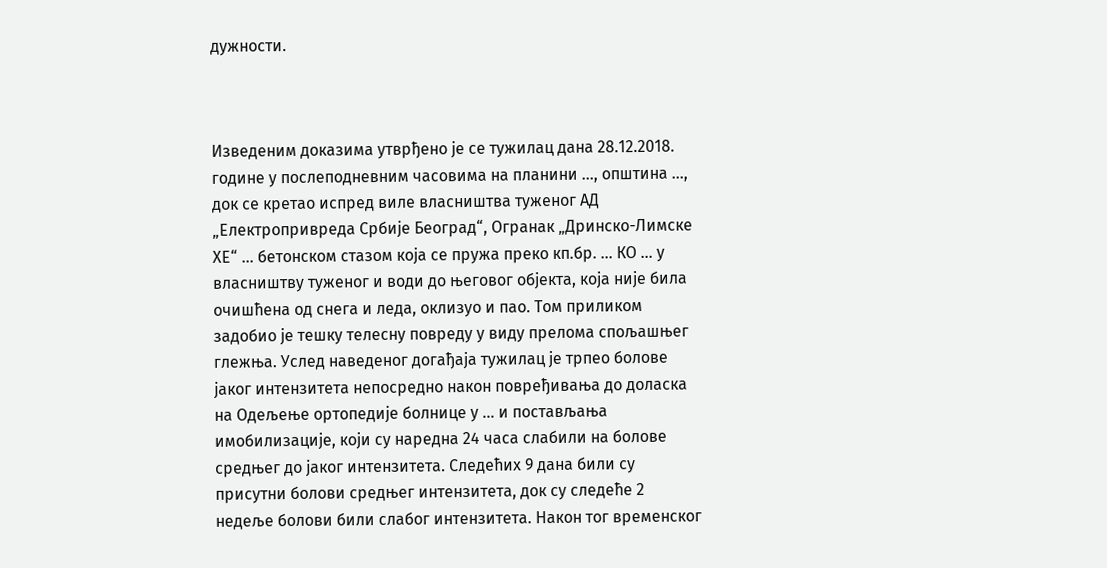дужности.



Изведеним доказима утврђено је се тужилац дана 28.12.2018. године у послеподневним часовима на планини ..., општина ..., док се кретао испред виле власништва туженог АД „Електропривреда Србије Београд“, Огранак „Дринско-Лимске ХЕ“ ... бетонском стазом која се пружа преко кп.бр. ... КО ... у власништву туженог и води до његовог објекта, која није била очишћена од снега и леда, оклизуо и пао. Том приликом задобио је тешку телесну повреду у виду прелома спољашњег глежња. Услед наведеног догађаја тужилац је трпео болове јаког интензитета непосредно након повређивања до доласка на Одељење ортопедије болнице у ... и постављања имобилизације, који су наредна 24 часа слабили на болове средњег до јаког интензитета. Следећих 9 дана били су присутни болови средњег интензитета, док су следеће 2 недеље болови били слабог интензитета. Након тог временског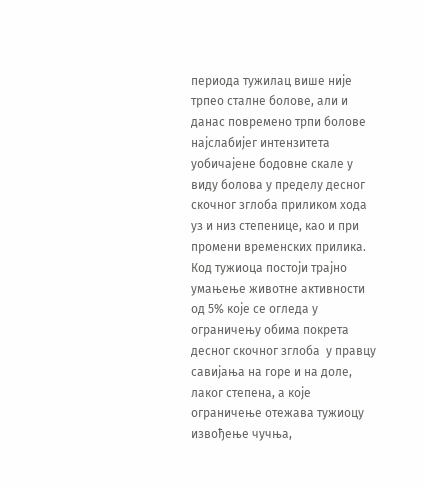периода тужилац више није трпео сталне болове, али и данас повремено трпи болове најслабијег интензитета уобичајене бодовне скале у виду болова у пределу десног скочног зглоба приликом хода уз и низ степенице, као и при промени временских прилика. Код тужиоца постоји трајно умањење животне активности од 5% које се огледа у ограничењу обима покрета десног скочног зглоба  у правцу савијања на горе и на доле, лаког степена, а које ограничење отежава тужиоцу извођење чучња,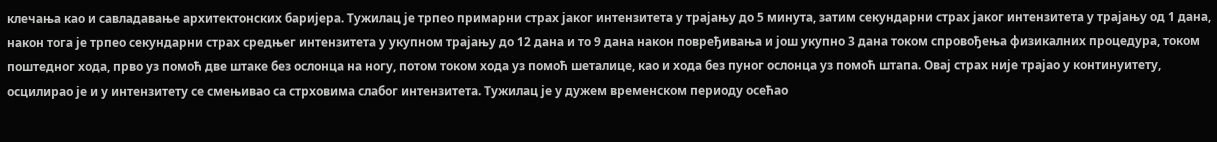клечања као и савладавање архитектонских баријера. Тужилац је трпео примарни страх јаког интензитета у трајању до 5 минута, затим секундарни страх јаког интензитета у трајању од 1 дана, након тога је трпео секундарни страх средњег интензитета у укупном трајању до 12 дана и то 9 дана након повређивања и још укупно 3 дана током спровођења физикалних процедура, током поштедног хода, прво уз помоћ две штаке без ослонца на ногу, потом током хода уз помоћ шеталице, као и хода без пуног ослонца уз помоћ штапа. Овај страх није трајао у континуитету, осцилирао је и у интензитету се смењивао са стрховима слабог интензитета. Тужилац је у дужем временском периоду осећао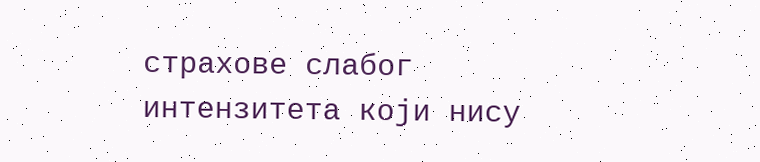страхoвe слабог интензитета који нису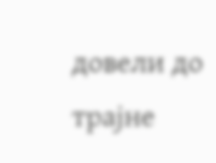довели до трајне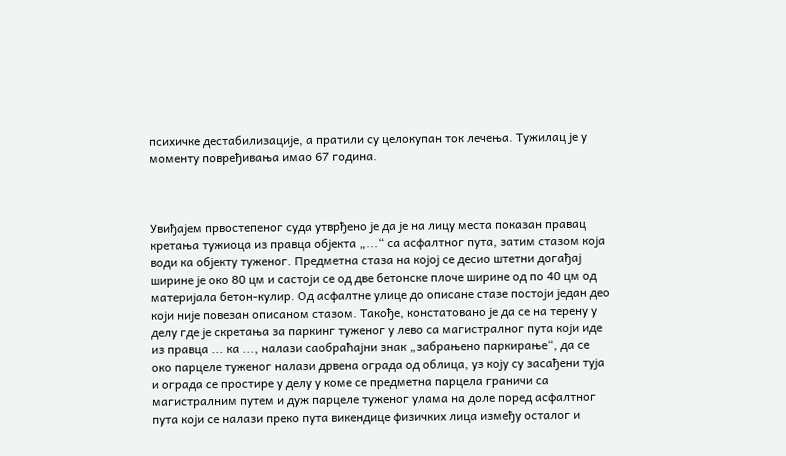психичке дестабилизације, а пратили су целокупан ток лечења. Тужилац је у моменту повређивања имао 67 година.



Увиђајем првостепеног суда утврђено је да је на лицу места показан правац кретања тужиоца из правца објекта „...“ са асфалтног пута, затим стазом која води ка објекту туженог. Предметна стаза на којој се десио штетни догађај ширине је око 80 цм и састоји се од две бетонске плоче ширине од по 40 цм од материјала бетон-кулир. Од асфалтне улице до описане стазе постоји један део који није повезан описаном стазом. Такође, констатовано је да се на терену у делу где је скретања за паркинг туженог у лево са магистралног пута који иде из правца ... ка ..., налази саобраћајни знак „забрањено паркирање“, да се око парцеле туженог налази дрвена ограда од облица, уз коју су засађени туја и ограда се простире у делу у коме се предметна парцела граничи са магистралним путем и дуж парцеле туженог улама на доле поред асфалтног пута који се налази преко пута викендице физичких лица између осталог и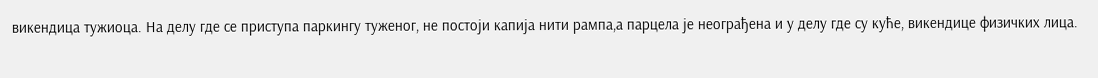викендица тужиоца. На делу где се приступа паркингу туженог, не постоји капија нити рампа,а парцела је неограђена и у делу где су куће, викендице физичких лица.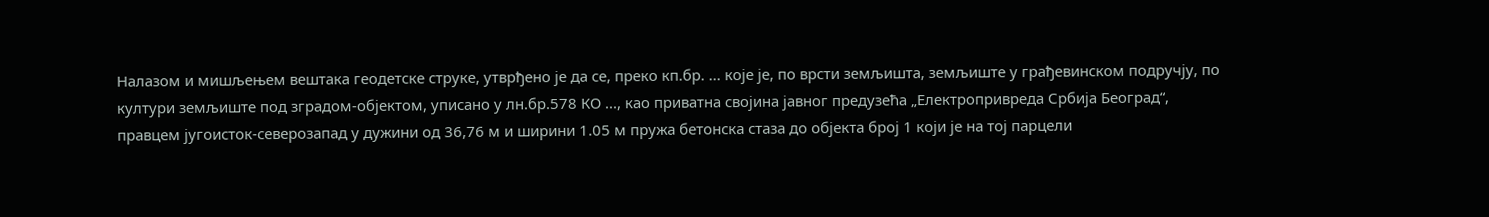Налазом и мишљењем вештака геодетске струке, утврђено је да се, преко кп.бр. ... које је, по врсти земљишта, земљиште у грађевинском подручју, по култури земљиште под зградом-објектом, уписано у лн.бр.578 КО ..., као приватна својина јавног предузећа „Електропривреда Србија Београд“, правцем југоисток-северозапад у дужини од 36,76 м и ширини 1.05 м пружа бетонска стаза до објекта број 1 који је на тој парцели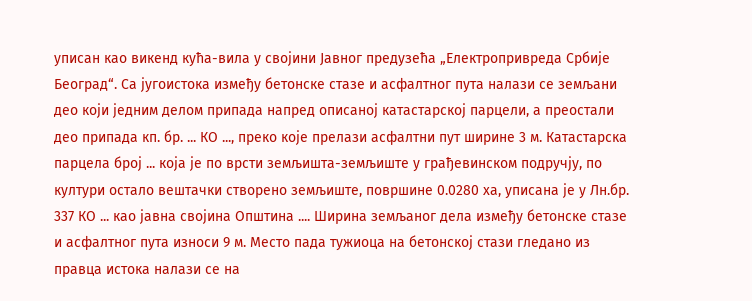уписан као викенд кућа-вила у својини Јавног предузећа „Електропривреда Србије Београд“. Са југоистока између бетонске стазе и асфалтног пута налази се земљани део који једним делом припада напред описаној катастарској парцели, а преостали део припада кп. бр. ... КО ..., преко које прелази асфалтни пут ширине 3 м. Катастарска парцела број ... која је по врсти земљишта-земљиште у грађевинском подручју, по култури остало вештачки створено земљиште, површине 0.0280 ха, уписана је у Лн.бр. 337 КО ... као јавна својина Општина .... Ширина земљаног дела између бетонске стазе и асфалтног пута износи 9 м. Место пада тужиоца на бетонској стази гледано из правца истока налази се на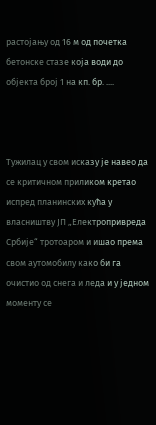растојању од 16 м од почетка бетонске стазе која води до објекта број 1 на кп. бр. ....



Тужилац у свом исказу је навео да се критичном приликом кретао испред планинских кућа у власништву ЈП „Електропривреда Србије“ тротоаром и ишао према свом аутомобилу како би га очистио од снега и леда и у једном моменту се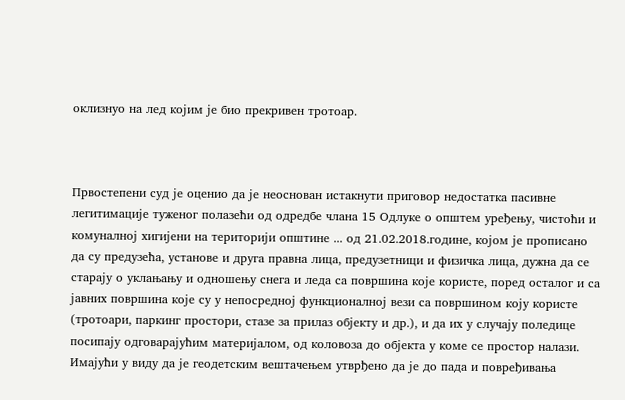оклизнуо на лед којим је био прекривен тротоар.



Првостепени суд је оценио да је неоснован истакнути приговор недостатка пасивне легитимације туженог полазећи од одредбе члана 15 Одлуке о општем уређењу, чистоћи и комуналној хигијени на територији општине ... од 21.02.2018.године, којом је прописано да су предузећа, установе и друга правна лица, предузетници и физичка лица, дужна да се старају о уклањању и одношењу снега и леда са површина које користе, поред осталог и са јавних површина које су у непосредној функционалној вези са површином коју користе (тротоари, паркинг простори, стазе за прилаз објекту и др.), и да их у случају поледице посипају одговарајућим материјалом, од коловоза до објекта у коме се простор налази. Имајући у виду да је геодетским вештачењем утврђено да је до пада и повређивања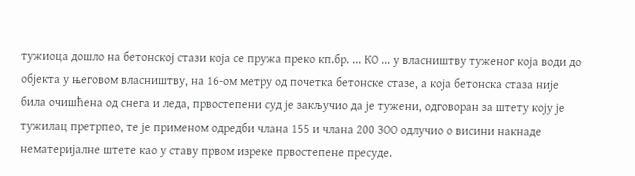тужиоца дошло на бетонској стази која се пружа преко кп.бр. ... КО ... у власништву туженог која води до објекта у његовом власништву, на 16-ом метру од почетка бетонске стазе, а која бетонска стаза није била очишћена од снега и леда, првостепени суд је закључио да је тужени, одговоран за штету коју је тужилац претрпео, те је применом одредби члана 155 и члана 200 ЗОО одлучио о висини накнаде нематеријалне штете као у ставу првом изреке првостепене пресуде.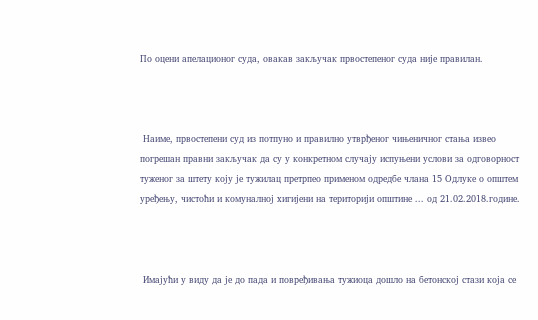По оцени апелационог суда, овакав закључак првостепеног суда није правилан.



 Наиме, првостепени суд из потпуно и правилно утврђеног чињеничног стања извео погрешан правни закључак да су у конкретном случају испуњени услови за одговорност туженог за штету коју је тужилац претрпео применом одредбе члана 15 Одлуке о општем уређењу, чистоћи и комуналној хигијени на територији општине ... од 21.02.2018.године.



 Имајући у виду да је до пада и повређивања тужиоца дошло на бетонској стази која се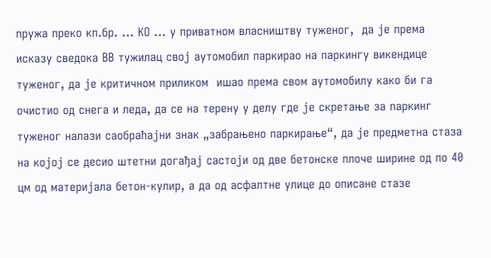пружа преко кп.бр. ... КО ... у приватном власништву туженог,  да је према исказу сведока ВВ тужилац свој аутомобил паркирао на паркингу викендице туженог, да је критичном приликом  ишао према свом аутомобилу како би га очистио од снега и леда, да се на терену у делу где је скретање за паркинг туженог налази саобраћајни знак „забрањено паркирање“, да је предметна стаза на којој се десио штетни догађај састоји од две бетонске плоче ширине од по 40 цм од материјала бетон-кулир, а да од асфалтне улице до описане стазе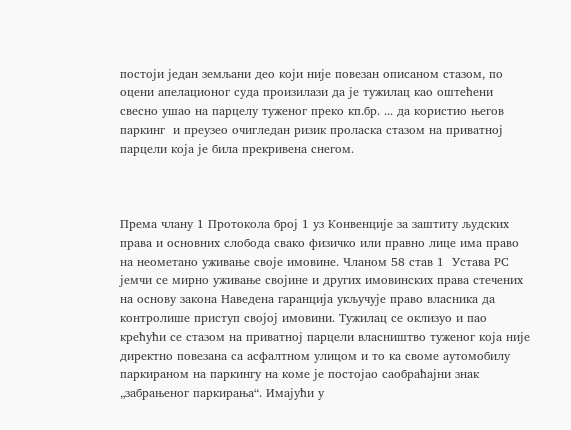постоји један земљани део који није повезан описаном стазом, по оцени апелационог суда произилази да је тужилац као оштећени свесно ушао на парцелу туженог преко кп.бр. ... да користио његов паркинг  и преузео очигледан ризик проласка стазом на приватној парцели која је била прекривена снегом.



Према члану 1 Протокола број 1 уз Конвенције за заштиту људских права и основних слобода свако физичко или правно лице има право на неометано уживање своје имовине. Чланом 58 став 1  Устава РС јемчи се мирно уживање својине и других имовинских права стечених на основу закона Наведена гаранција укључује право власника да контролише приступ својој имовини. Тужилац се оклизуо и пао крећући се стазом на приватној парцели власништво туженог која није директно повезана са асфалтном улицом и то ка своме аутомобилу паркираном на паркингу на коме је постојао саобраћајни знак „забрањеног паркирања“. Имајући у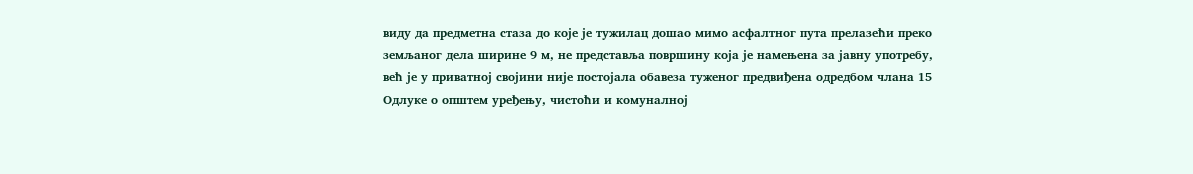виду да предметна стаза до које је тужилац дошао мимо асфалтног пута прелазећи преко земљаног дела ширине 9 м, не представља површину која је намењена за јавну употребу, већ је у приватној својини није постојала обавеза туженог предвиђена одредбом члана 15 Одлуке о општем уређењу, чистоћи и комуналној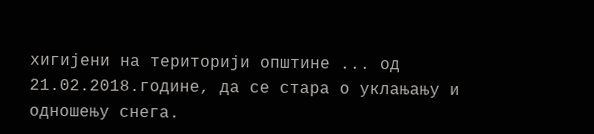хигијени на територији општине ... од 21.02.2018.године, да се стара о уклањању и одношењу снега.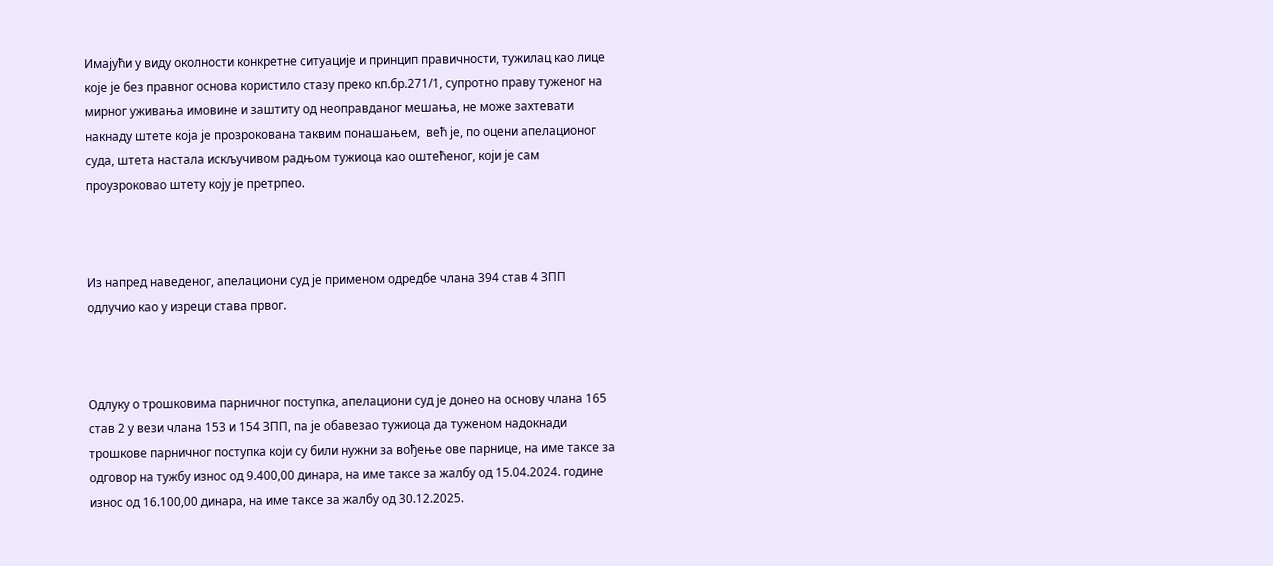Имајући у виду околности конкретне ситуације и принцип правичности, тужилац као лице које је без правног основа користило стазу преко кп.бр.271/1, супротно праву туженог на мирног уживања имовине и заштиту од неоправданог мешања, не може захтевати накнаду штете која је прозрокована таквим понашањем,  већ је, по оцени апелационог суда, штета настала искључивом радњом тужиоца као оштећеног, који је сам проузроковао штету коју је претрпео.



Из напред наведеног, апелациони суд је применом одредбе члана 394 став 4 ЗПП одлучио као у изреци става првог.



Одлуку о трошковима парничног поступка, апелациони суд је донео на основу члана 165 став 2 у вези члана 153 и 154 ЗПП, па је обавезао тужиоца да туженом надокнади трошкове парничног поступка који су били нужни за вођење ове парнице, на име таксе за одговор на тужбу износ од 9.400,00 динара, на име таксе за жалбу од 15.04.2024. године износ од 16.100,00 динара, на име таксе за жалбу од 30.12.2025.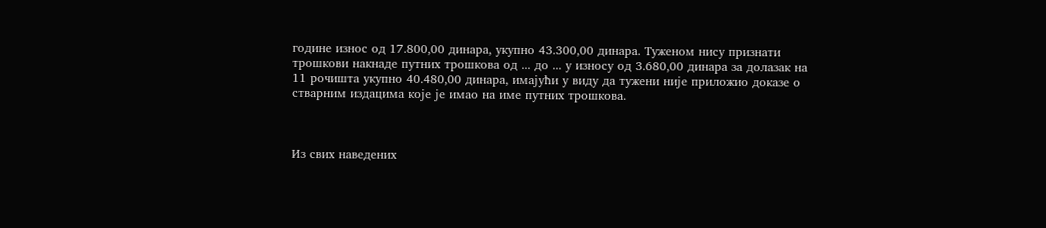године износ од 17.800,00 динара, укупно 43.300,00 динара. Туженом нису признати трошкови накнаде путних трошкова од ... до ... у износу од 3.680,00 динара за долазак на 11 рочишта укупно 40.480,00 динара, имајући у виду да тужени није приложио доказе о стварним издацима које је имао на име путних трошкова.



Из свих наведених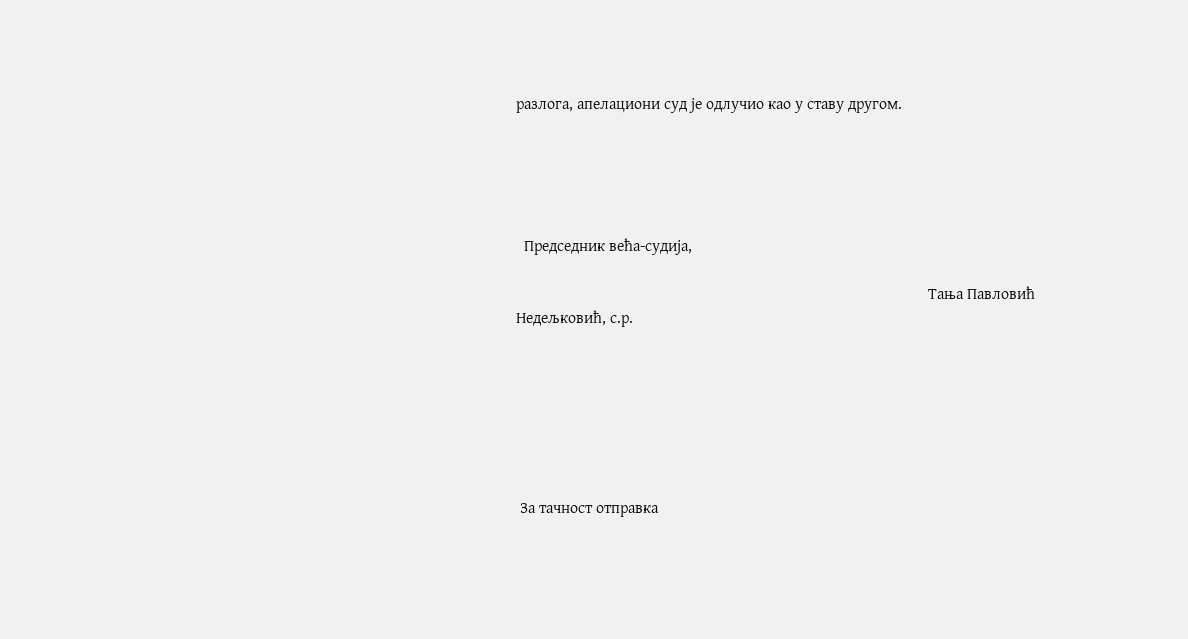разлога, апелациони суд је одлучио као у ставу другом.





  Председник већа-судија,

                                                                                                       Тања Павловић Недељковић, с.р.







 За тачност отправка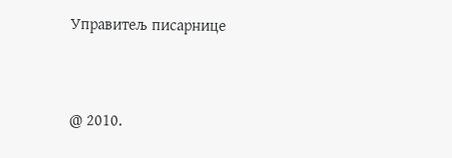Управитељ писарнице



@ 2010.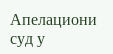Апелациони суд у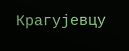Крагујевцу